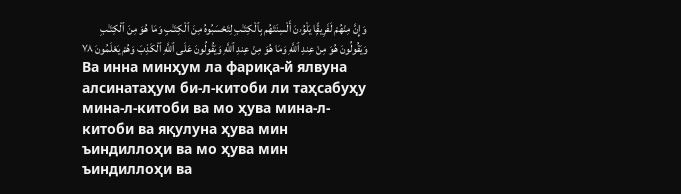وَإِنَّ مِنْهُمْ لَفَرِيقًۭا يَلْوُۥنَ أَلْسِنَتَهُم بِٱلْكِتَـٰبِ لِتَحْسَبُوهُ مِنَ ٱلْكِتَـٰبِ وَمَا هُوَ مِنَ ٱلْكِتَـٰبِ وَيَقُولُونَ هُوَ مِنْ عِندِ ٱللَّهِ وَمَا هُوَ مِنْ عِندِ ٱللَّهِ وَيَقُولُونَ عَلَى ٱللَّهِ ٱلْكَذِبَ وَهُمْ يَعْلَمُونَ ٧٨
Ва инна минҳум ла фариқа-й ялвуна алсинатаҳум би-л-китоби ли таҳсабуҳу мина-л-китоби ва мо ҳува мина-л-китоби ва яқулуна ҳува мин ъиндиллоҳи ва мо ҳува мин ъиндиллоҳи ва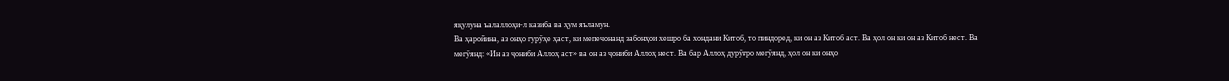яқулуна ъалаллоҳи-л казиба ва ҳум яъламун.
Ва ҳаройина, аз онҳо гурӯҳе ҳаст, ки мепечонанд забонҳои хешро ба хондани Китоб, то пиндоред, ки он аз Китоб аст. Ва ҳол он ки он аз Китоб нест. Ва мегӯянд: «Ин аз ҷониби Аллоҳ аст» ва он аз ҷониби Аллоҳ нест. Ва бар Аллоҳ дурӯғро мегӯянд, ҳол он ки онҳо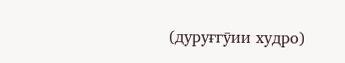(дуруғгӯии худро)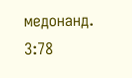медонанд.
3:78